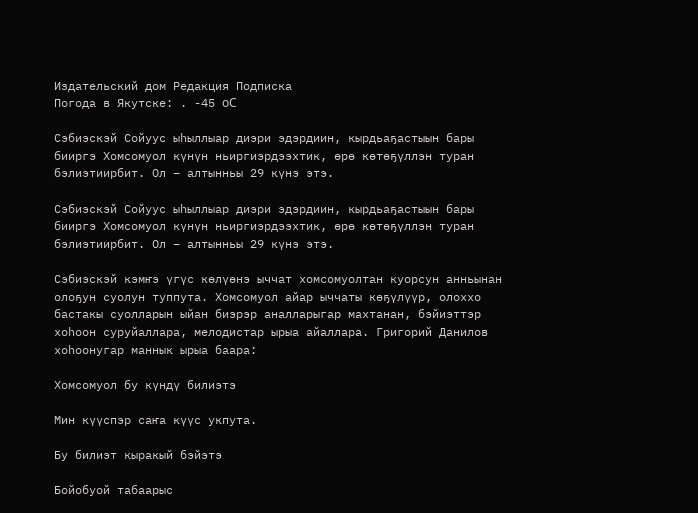Издательский дом Редакция Подписка
Погода в Якутске: . -45 oC

Сэбиэскэй Сойуус ыһыллыар диэри эдэрдиин, кырдьаҕастыын бары бииргэ Хомсомуол күнүн ньиргиэрдээхтик, өрө көтөҕүллэн туран бэлиэтиирбит. Ол – алтынньы 29 күнэ этэ.

Сэбиэскэй Сойуус ыһыллыар диэри эдэрдиин, кырдьаҕастыын бары бииргэ Хомсомуол күнүн ньиргиэрдээхтик, өрө көтөҕүллэн туран бэлиэтиирбит. Ол – алтынньы 29 күнэ этэ.

Сэбиэскэй кэмҥэ үгүс көлүөнэ ыччат хомсомуолтан куорсун анньынан олоҕун суолун туппута. Хомсомуол айар ыччаты көҕүлүүр, олоххо бастакы суолларын ыйан биэрэр аналларыгар махтанан, бэйиэттэр хоһоон суруйаллара, мелодистар ырыа айаллара. Григорий Данилов хоһоонугар маннык ырыа баара:

Хомсомуол бу күндү билиэтэ

Мин күүспэр саҥа күүс укпута.

Бу билиэт кыракый бэйэтэ

Бойобуой табаарыс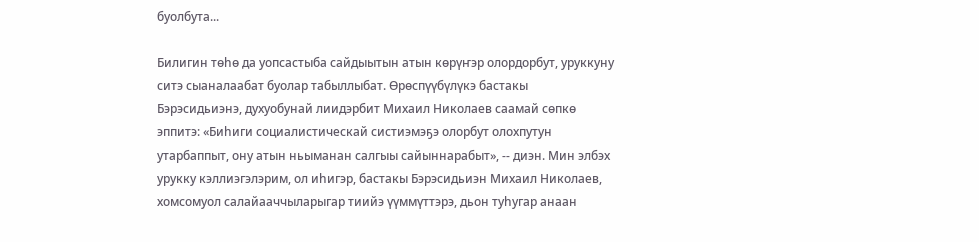буолбута...

Билигин төһө да уопсастыба сайдыытын атын көрүҥэр олордорбут, уруккуну ситэ сыаналаабат буолар табыллыбат. Өрөспүүбүлүкэ бастакы Бэрэсидьиэнэ, духуобунай лиидэрбит Михаил Николаев саамай сөпкө эппитэ: «Биһиги социалистическай систиэмэҕэ олорбут олохпутун утарбаппыт, ону атын ньыманан салгыы сайыннарабыт», -- диэн. Мин элбэх урукку кэллиэгэлэрим, ол иһигэр, бастакы Бэрэсидьиэн Михаил Николаев, хомсомуол салайааччыларыгар тиийэ үүммүттэрэ, дьон туһугар анаан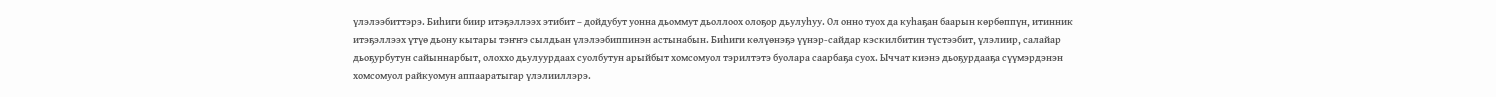үлэлээбиттэрэ. Биһиги биир итэҕэллээх этибит – дойдубут уонна дьоммут дьоллоох олоҕор дьулуһуу. Ол онно туох да куһаҕан баарын көрбөппүн, итинник итэҕэллээх үтүө дьону кытары тэҥҥэ сылдьан үлэлээбиппинэн астынабын. Биһиги көлүөнэҕэ үүнэр-сайдар кэскилбитин түстээбит, үлэлиир, салайар дьоҕурбутун сайыннарбыт, олоххо дьулуурдаах суолбутун арыйбыт хомсомуол тэрилтэтэ буолара саарбаҕа суох. Ыччат киэнэ дьоҕурдааҕа сүүмэрдэнэн хомсомуол райкуомун аппааратыгар үлэлииллэрэ.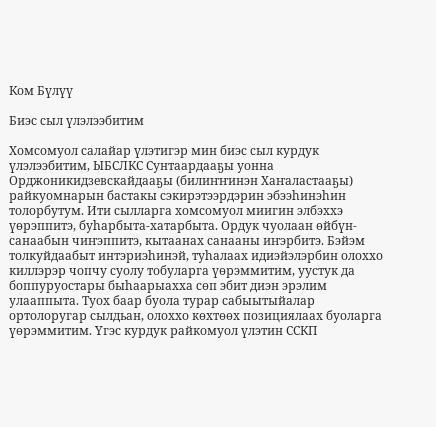Ком Бүлүү

Биэс сыл үлэлээбитим

Хомсомуол салайар үлэтигэр мин биэс сыл курдук үлэлээбитим, ЫБСЛКС Сунтаардааҕы уонна Орджоникидзевскайдааҕы (билиҥҥинэн Хаҥаластааҕы) райкуомнарын бастакы сэкирэтээрдэрин эбээһинэһин толорбутум. Ити сылларга хомсомуол миигин элбэххэ үөрэппитэ, буһарбыта-хатарбыта. Ордук чуолаан өйбүн-санаабын чиҥэппитэ, кытаанах санааны иҥэрбитэ. Бэйэм толкуйдаабыт интэриэһинэй, туһалаах идиэйэлэрбин олоххо киллэрэр чопчу суолу тобуларга үөрэммитим, уустук да боппуруостары быһаарыахха сөп эбит диэн эрэлим улааппыта. Туох баар буола турар сабыытыйалар ортолоругар сылдьан, олоххо көхтөөх позициялаах буоларга үөрэммитим. Үгэс курдук райкомуол үлэтин ССКП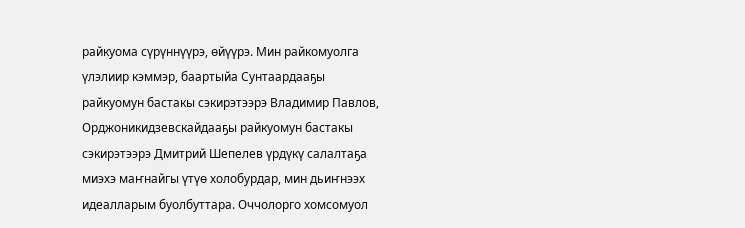райкуома сүрүннүүрэ, өйүүрэ. Мин райкомуолга үлэлиир кэммэр, баартыйа Сунтаардааҕы райкуомун бастакы сэкирэтээрэ Владимир Павлов, Орджоникидзевскайдааҕы райкуомун бастакы сэкирэтээрэ Дмитрий Шепелев үрдүкү салалтаҕа миэхэ маҥнайгы үтүө холобурдар, мин дьиҥнээх идеалларым буолбуттара. Оччолорго хомсомуол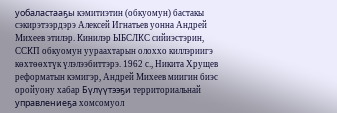уобаластааҕы кэмитиэтин (обкуомун) бастакы сэкирэтээрдэрэ Алексей Игнатьев уонна Андрей Михеев этилэр. Кинилэр ЫБСЛКС сийиэстэрин, ССКП обкуомун уураахтарын олоххо киллэриигэ көхтөөхтүк үлэлээбиттэрэ. 1962 с., Никита Хрущев реформатын кэмигэр, Андрей Михеев миигин биэс оройуону хабар Бүлүүтээҕи территориальнай управлениеҕа хомсомуол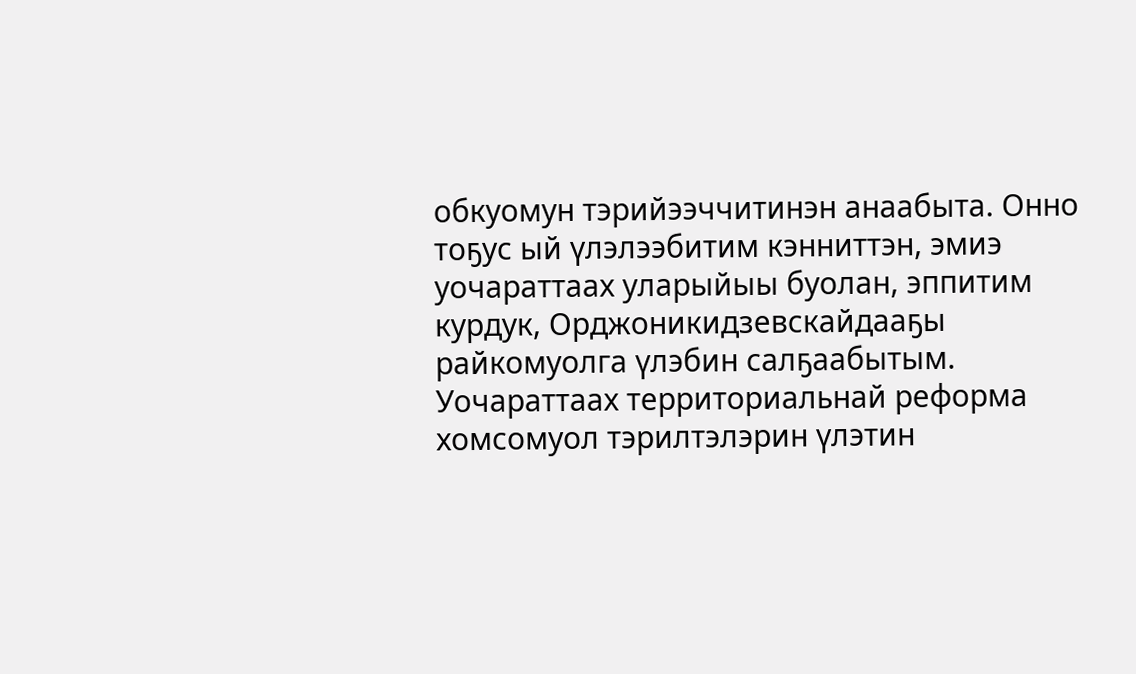обкуомун тэрийээччитинэн анаабыта. Онно тоҕус ый үлэлээбитим кэнниттэн, эмиэ уочараттаах уларыйыы буолан, эппитим курдук, Орджоникидзевскайдааҕы райкомуолга үлэбин салҕаабытым. Уочараттаах территориальнай реформа хомсомуол тэрилтэлэрин үлэтин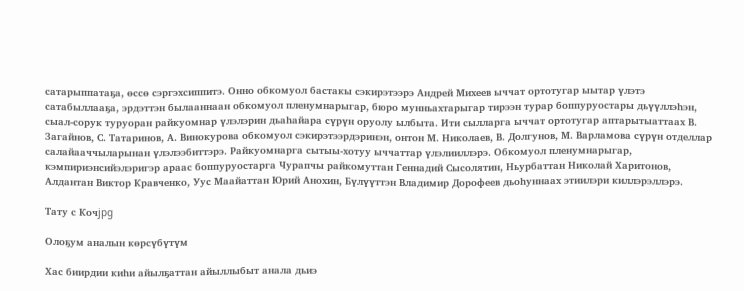сатарыппатаҕа, өссө сэргэхсиппитэ. Онно обкомуол бастакы сэкирэтээрэ Андрей Михеев ыччат ортотугар ыытар үлэтэ сатабыллааҕа, эрдэттэн былааннаан обкомуол пленумнарыгар, бюро мунньахтарыгар тирээн турар боппуруостары дьүүллэһэн, сыал-сорук туруоран райкуомнар үлэлэрин дьаһайара сүрүн оруолу ылбыта. Ити сылларга ыччат ортотугар аптарытыаттаах В. Загайнов, С. Татаринов, А. Винокурова обкомуол сэкирэтээрдэринэн, онтон М. Николаев, В. Долгунов, М. Варламова сүрүн отделлар салайааччыларынан үлэлээбиттэрэ. Райкуомнарга сытыы-хотуу ыччаттар үлэлииллэрэ. Обкомуол пленумнарыгар, кэмпириэнсийэлэригэр араас боппуруостарга Чурапчы райкомуттан Геннадий Сысолятин, Ньурбаттан Николай Харитонов, Алдантан Виктор Кравченко, Уус Маайаттан Юрий Анохин, Бүлүүттэн Владимир Дорофеев дьоһуннаах этиилэри киллэрэллэрэ.

Тату с Кочjpg

Олоҕум аналын көрсүбүтүм

Хас биирдии киһи айылҕаттан айыллыбыт анала дьиэ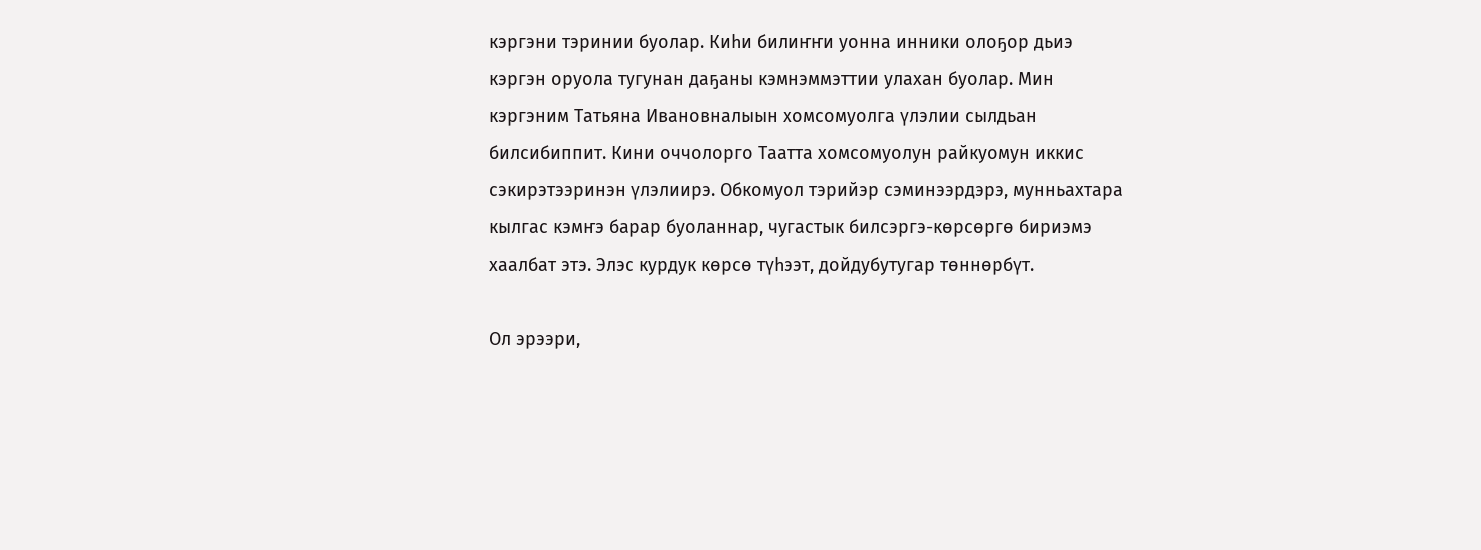кэргэни тэринии буолар. Киһи билиҥҥи уонна инники олоҕор дьиэ кэргэн оруола тугунан даҕаны кэмнэммэттии улахан буолар. Мин кэргэним Татьяна Ивановналыын хомсомуолга үлэлии сылдьан билсибиппит. Кини оччолорго Таатта хомсомуолун райкуомун иккис сэкирэтээринэн үлэлиирэ. Обкомуол тэрийэр сэминээрдэрэ, мунньахтара кылгас кэмҥэ барар буоланнар, чугастык билсэргэ-көрсөргө бириэмэ хаалбат этэ. Элэс курдук көрсө түһээт, дойдубутугар төннөрбүт.

Ол эрээри,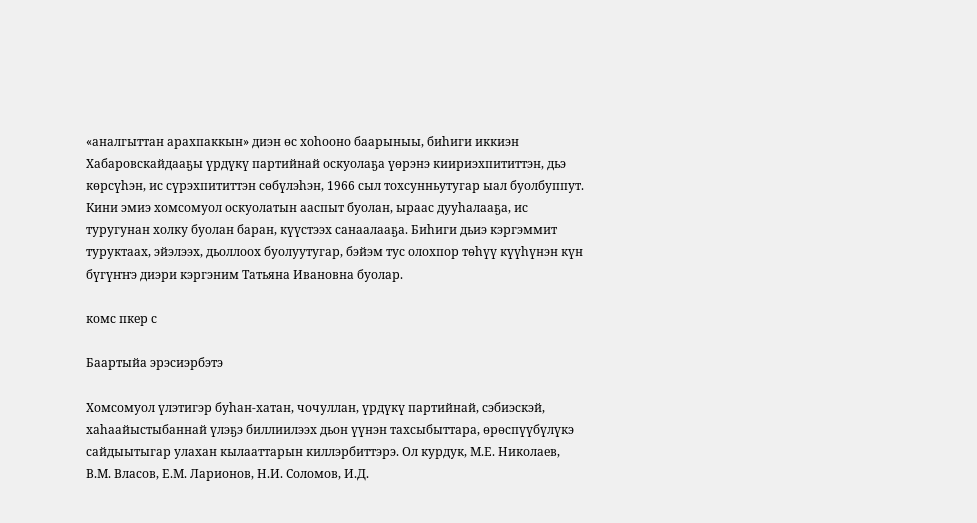«аналгыттан арахпаккын» диэн өс хоһооно баарыныы, биһиги иккиэн Хабаровскайдааҕы үрдүкү партийнай оскуолаҕа үөрэнэ киириэхпититтэн, дьэ көрсүһэн, ис сүрэхпититтэн сөбүлэһэн, 1966 сыл тохсунньутугар ыал буолбуппут. Кини эмиэ хомсомуол оскуолатын ааспыт буолан, ыраас дууһалааҕа, ис туругунан холку буолан баран, күүстээх санаалааҕа. Биһиги дьиэ кэргэммит туруктаах, эйэлээх, дьоллоох буолуутугар, бэйэм тус олохпор төһүү күүһүнэн күн бүгүҥҥэ диэри кэргэним Татьяна Ивановна буолар.

комс пкер с

Баартыйа эрэсиэрбэтэ

Хомсомуол үлэтигэр буһан-хатан, чочуллан, үрдүкү партийнай, сэбиэскэй, хаһаайыстыбаннай үлэҕэ биллиилээх дьон үүнэн тахсыбыттара, өрөспүүбүлүкэ сайдыытыгар улахан кылааттарын киллэрбиттэрэ. Ол курдук, М.Е. Николаев, В.М. Власов, Е.М. Ларионов, Н.И. Соломов, И.Д.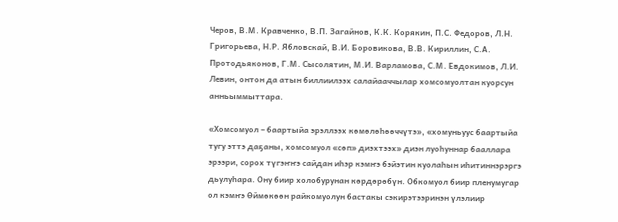Черов, В.М. Кравченко, В.П. Загайнов, К.К. Корякин, П.С. Федоров, Л.Н. Григорьева, Н.Р. Ябловскай, В.И. Боровикова, В.В. Кириллин, С.А. Протодьяконов, Г.М. Сысолятин, М.И. Варламова, С.М. Евдокимов, Л.И. Левин, онтон да атын биллиилээх салайааччылар хомсомуолтан куорсун анньыммыттара.

«Хомсомуол – баартыйа эрэллээх көмөлөһөөччүтэ», «хомуньуус баартыйа тугу эттэ даҕаны, хомсомуол «сөп» диэхтээх» диэн луоһуннар бааллара эрээри, сорох түгэҥҥэ сайдан иһэр кэмҥэ бэйэтин куолаһын иһитиннэрэргэ дьулуһара. Ону биир холобурунан көрдөрөбүн. Обкомуол биир пленумугар ол кэмҥэ Өймөкөөн райкомуолун бастакы сэкирэтээринэн үлэлиир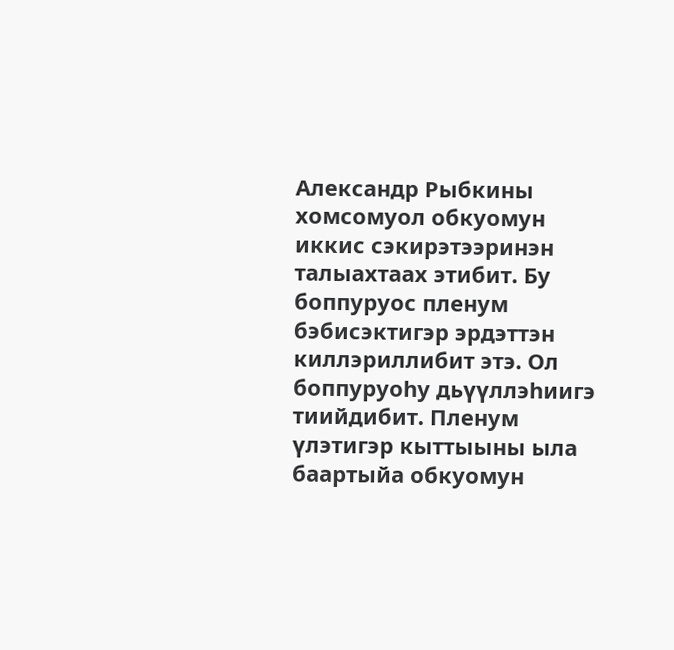Александр Рыбкины хомсомуол обкуомун иккис сэкирэтээринэн талыахтаах этибит. Бу боппуруос пленум бэбисэктигэр эрдэттэн киллэриллибит этэ. Ол боппуруоһу дьүүллэһиигэ тиийдибит. Пленум үлэтигэр кыттыыны ыла баартыйа обкуомун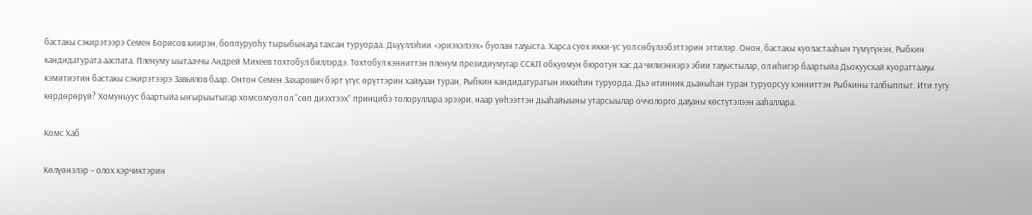бастакы сэкирэтээрэ Семен Борисов киирэн, боппуруоһу тырыбынаҕа тахсан туруорда. Дьүүллэһии «эриэхэлээх» буолан таҕыста. Харса суох икки-үс уол сөбүлээбэттэрин эттилэр. Онон, бастакы куоластааһын түмүгүнэн, Рыбкин кандидатурата ааспата. Пленуму ыытааччы Андрей Михеев тохтобул биллэрдэ. Тохтобул кэнниттэн пленум президиумугар ССКП обкуомун бюротун хас да чилиэннэрэ эбии таҕыстылар, ол иһигэр баартыйа Дьокуускай куораттааҕы кэмитиэтин бастакы сэкирэтээрэ Завьялов баар. Онтон Семен Захарович бэрт үгүс өрүттэрин хайҕаан туран, Рыбкин кандидатуратын иккиһин туруорда. Дьэ итинник дьаныһан туран туруорсуу кэнниттэн Рыбкины талбыппыт. Ити тугу көрдөрөрүй? Хомуньуус баартыйа ыҥырыытыгар хомсомуол ол “сөп диэхтээх” принцибэ толоруллара эрээри, наар үөһээттэн дьаһайыыны утарсыылар оччолорго даҕаны көстүтэлээн ааһаллара.

Комс Хаб

Көлүөнэлэр – олох кэрчиктэрин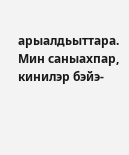арыалдьыттара. Мин саныахпар, кинилэр бэйэ-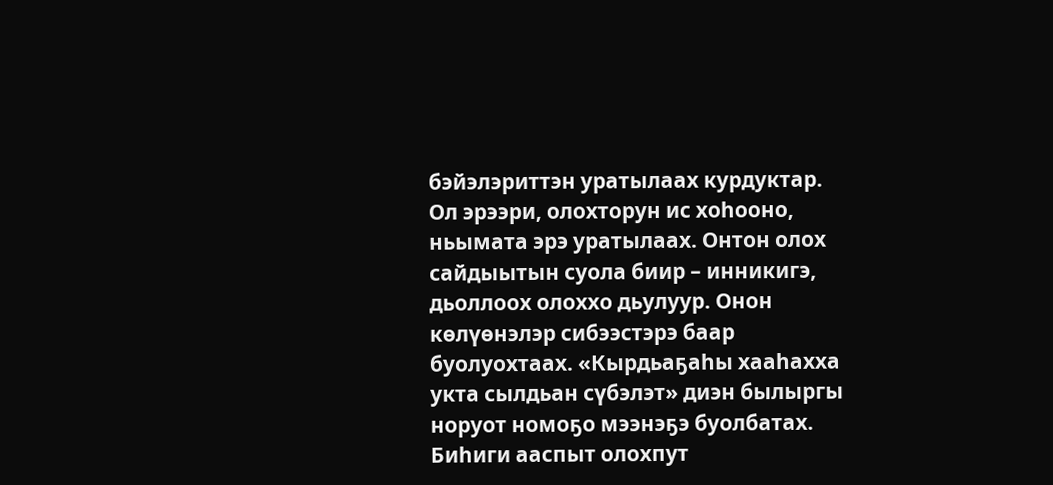бэйэлэриттэн уратылаах курдуктар. Ол эрээри, олохторун ис хоһооно, ньымата эрэ уратылаах. Онтон олох сайдыытын суола биир – инникигэ, дьоллоох олоххо дьулуур. Онон көлүөнэлэр сибээстэрэ баар буолуохтаах. «Кырдьаҕаһы хааһахха укта сылдьан сүбэлэт» диэн былыргы норуот номоҕо мээнэҕэ буолбатах. Биһиги ааспыт олохпут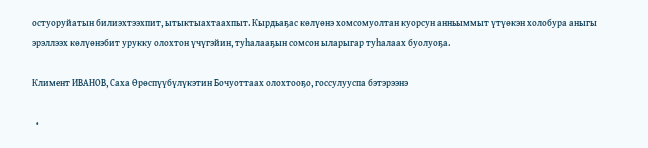остуоруйатын билиэхтээхпит, ытыктыахтаахпыт. Кырдьаҕас көлүөнэ хомсомуолтан куорсун анньыммыт үтүөкэн холобура аныгы эрэллээх көлүөнэбит урукку олохтон үчүгэйин, туһалааҕын сомсон ыларыгар туһалаах буолуоҕа.

Климент ИВАНОВ, Саха Өрөспүүбүлүкэтин Бочуоттаах олохтооҕо, госсулууспа бэтэрээнэ

  •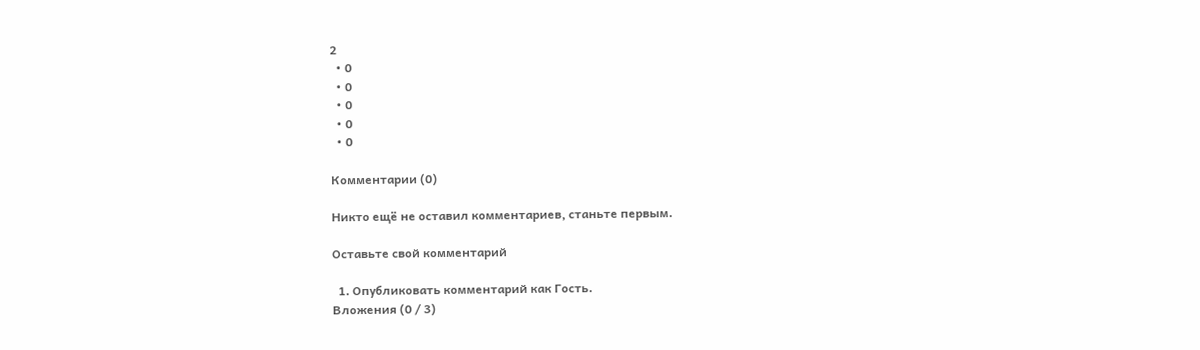2
  • 0
  • 0
  • 0
  • 0
  • 0

Комментарии (0)

Никто ещё не оставил комментариев, станьте первым.

Оставьте свой комментарий

  1. Опубликовать комментарий как Гость.
Вложения (0 / 3)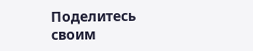Поделитесь своим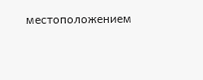местоположением